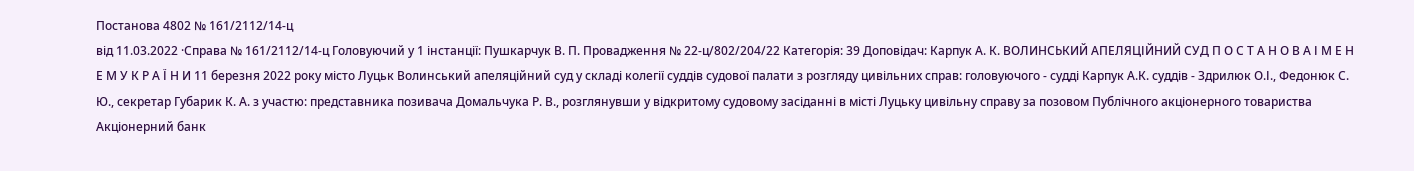Постанова 4802 № 161/2112/14-ц
від 11.03.2022 ·Справа № 161/2112/14-ц Головуючий у 1 інстанції: Пушкарчук В. П. Провадження № 22-ц/802/204/22 Категорія: 39 Доповідач: Карпук А. К. ВОЛИНСЬКИЙ АПЕЛЯЦІЙНИЙ СУД П О С Т А Н О В А І М Е Н Е М У К Р А Ї Н И 11 березня 2022 року місто Луцьк Волинський апеляційний суд у складі колегії суддів судової палати з розгляду цивільних справ: головуючого - судді Карпук А.К. суддів - Здрилюк О.І., Федонюк С. Ю., секретар Губарик К. А. з участю: представника позивача Домальчука Р. В., розглянувши у відкритому судовому засіданні в місті Луцьку цивільну справу за позовом Публічного акціонерного товариства Акціонерний банк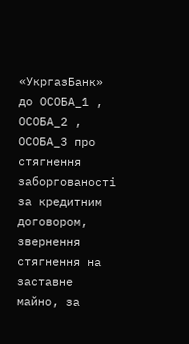«УкргазБанк» до ОСОБА_1 , ОСОБА_2 , ОСОБА_3 про стягнення заборгованості за кредитним договором, звернення стягнення на заставне майно, за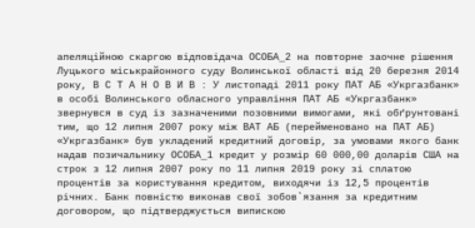апеляційною скаргою відповідача ОСОБА_2 на повторне заочне рішення Луцького міськрайонного суду Волинської області від 20 березня 2014 року, В С Т А Н О В И В : У листопаді 2011 року ПАТ АБ «Укргазбанк» в особі Волинського обласного управління ПАТ АБ «Укргазбанк» звернувся в суд із зазначеними позовними вимогами, які обґрунтовані тим, що 12 липня 2007 року між ВАТ АБ (перейменовано на ПАТ АБ) «Укргазбанк» був укладений кредитний договір, за умовами якого банк надав позичальнику ОСОБА_1 кредит у розмір 60 000,00 доларів США на строк з 12 липня 2007 року по 11 липня 2019 року зі сплатою процентів за користування кредитом, виходячи із 12,5 процентів річних. Банк повністю виконав свої зобов`язання за кредитним договором, що підтверджується випискою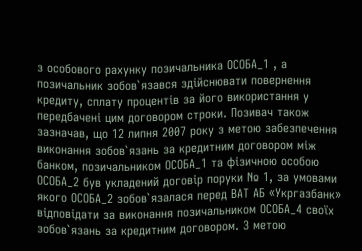з особового рахунку позичальника ОСОБА_1 , а позичальник зобов`язався здійснювати повернення кредиту, сплату процентів за його використання у передбачені цим договором строки. Позивач також зазначав, що 12 липня 2007 року з метою забезпечення виконання зобов`язань за кредитним договором між банком, позичальником ОСОБА_1 та фізичною особою ОСОБА_2 був укладений договір поруки № 1, за умовами якого ОСОБА_2 зобов`язалася перед ВАТ АБ «Укргазбанк» відповідати за виконання позичальником ОСОБА_4 своїх зобов`язань за кредитним договором. З метою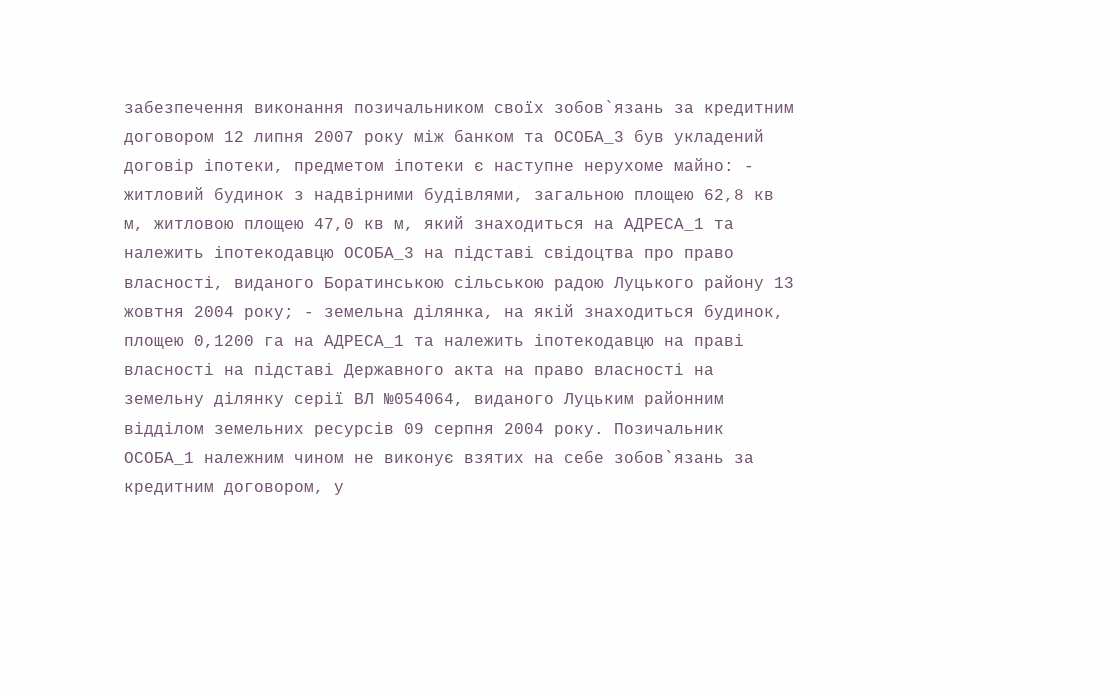забезпечення виконання позичальником своїх зобов`язань за кредитним договором 12 липня 2007 року між банком та ОСОБА_3 був укладений договір іпотеки, предметом іпотеки є наступне нерухоме майно: - житловий будинок з надвірними будівлями, загальною площею 62,8 кв м, житловою площею 47,0 кв м, який знаходиться на АДРЕСА_1 та належить іпотекодавцю ОСОБА_3 на підставі свідоцтва про право власності, виданого Боратинською сільською радою Луцького району 13 жовтня 2004 року; - земельна ділянка, на якій знаходиться будинок, площею 0,1200 га на АДРЕСА_1 та належить іпотекодавцю на праві власності на підставі Державного акта на право власності на земельну ділянку серії ВЛ №054064, виданого Луцьким районним відділом земельних ресурсів 09 серпня 2004 року. Позичальник ОСОБА_1 належним чином не виконує взятих на себе зобов`язань за кредитним договором, у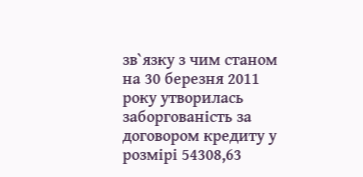зв`язку з чим станом на 30 березня 2011 року утворилась заборгованість за договором кредиту у розмірі 54308,63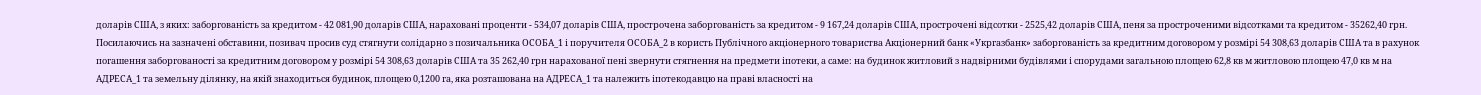доларів США, з яких: заборгованість за кредитом - 42 081,90 доларів США, нараховані проценти - 534,07 доларів США, прострочена заборгованість за кредитом - 9 167,24 доларів США, прострочені відсотки - 2525,42 доларів США, пеня за простроченими відсотками та кредитом - 35262,40 грн. Посилаючись на зазначені обставини, позивач просив суд стягнути солідарно з позичальника ОСОБА_1 і поручителя ОСОБА_2 в користь Публічного акціонерного товариства Акціонерний банк «Укргазбанк» заборгованість за кредитним договором у розмірі 54 308,63 доларів США та в рахунок погашення заборгованості за кредитним договором у розмірі 54 308,63 доларів США та 35 262,40 грн нарахованої пені звернути стягнення на предмети іпотеки, а саме: на будинок житловий з надвірними будівлями і спорудами загальною площею 62,8 кв м житловою площею 47,0 кв м на АДРЕСА_1 та земельну ділянку, на якій знаходиться будинок, площею 0,1200 га, яка розташована на АДРЕСА_1 та належить іпотекодавцю на праві власності на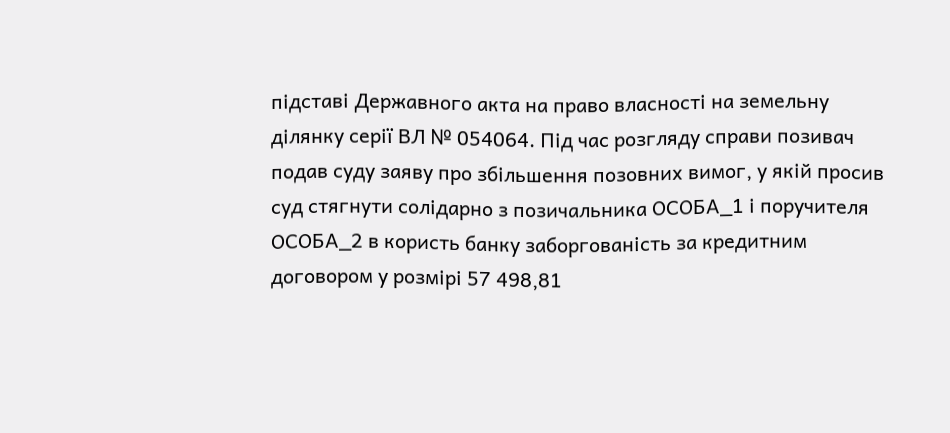підставі Державного акта на право власності на земельну ділянку серії ВЛ № 054064. Під час розгляду справи позивач подав суду заяву про збільшення позовних вимог, у якій просив суд стягнути солідарно з позичальника ОСОБА_1 і поручителя ОСОБА_2 в користь банку заборгованість за кредитним договором у розмірі 57 498,81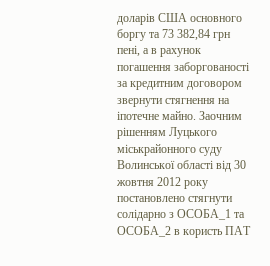доларів США основного боргу та 73 382,84 грн пені, а в рахунок погашення заборгованості за кредитним договором звернути стягнення на іпотечне майно. Заочним рішенням Луцького міськрайонного суду Волинської області від 30 жовтня 2012 року постановлено стягнути солідарно з ОСОБА_1 та ОСОБА_2 в користь ПАТ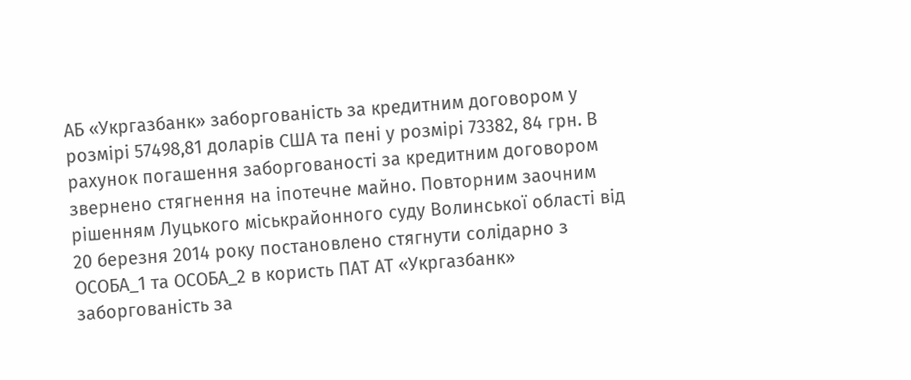АБ «Укргазбанк» заборгованість за кредитним договором у розмірі 57498,81 доларів США та пені у розмірі 73382, 84 грн. В рахунок погашення заборгованості за кредитним договором звернено стягнення на іпотечне майно. Повторним заочним рішенням Луцького міськрайонного суду Волинської області від 20 березня 2014 року постановлено стягнути солідарно з ОСОБА_1 та ОСОБА_2 в користь ПАТ АТ «Укргазбанк» заборгованість за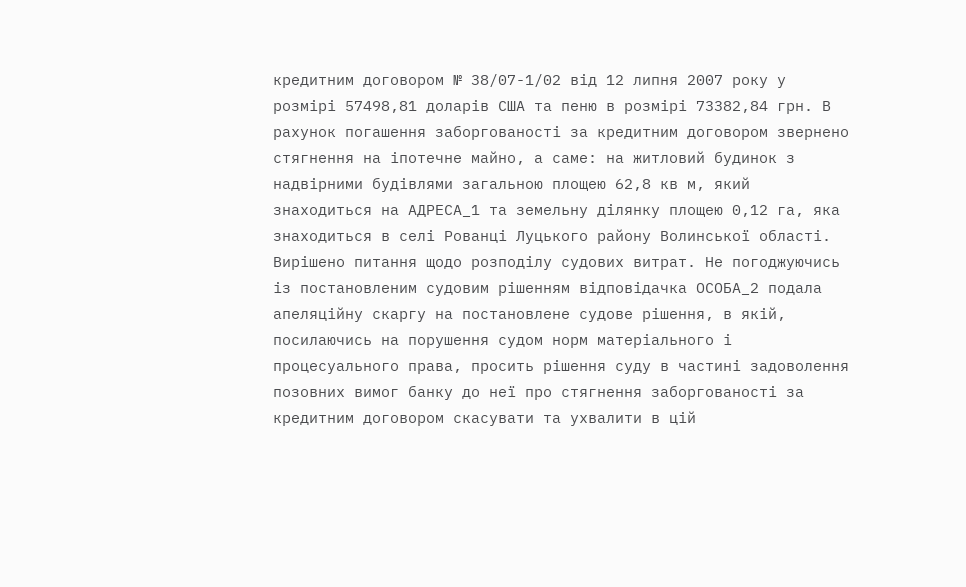кредитним договором № 38/07-1/02 від 12 липня 2007 року у розмірі 57498,81 доларів США та пеню в розмірі 73382,84 грн. В рахунок погашення заборгованості за кредитним договором звернено стягнення на іпотечне майно, а саме: на житловий будинок з надвірними будівлями загальною площею 62,8 кв м, який знаходиться на АДРЕСА_1 та земельну ділянку площею 0,12 га, яка знаходиться в селі Рованці Луцького району Волинської області. Вирішено питання щодо розподілу судових витрат. Не погоджуючись із постановленим судовим рішенням відповідачка ОСОБА_2 подала апеляційну скаргу на постановлене судове рішення, в якій, посилаючись на порушення судом норм матеріального і процесуального права, просить рішення суду в частині задоволення позовних вимог банку до неї про стягнення заборгованості за кредитним договором скасувати та ухвалити в цій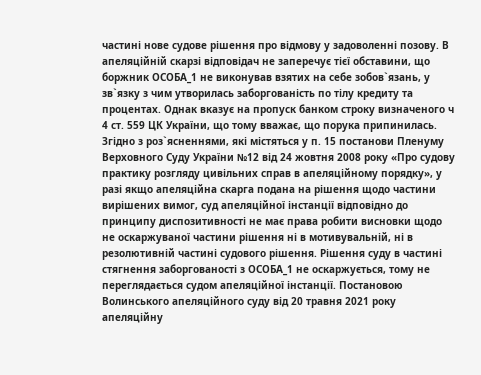частині нове судове рішення про відмову у задоволенні позову. В апеляційній скарзі відповідач не заперечує тієї обставини, що боржник ОСОБА_1 не виконував взятих на себе зобов`язань, у зв`язку з чим утворилась заборгованість по тілу кредиту та процентах. Однак вказує на пропуск банком строку визначеного ч 4 ст. 559 ЦК України, що тому вважає, що порука припинилась. Згідно з роз`ясненнями, які містяться у п. 15 постанови Пленуму Верховного Суду України №12 від 24 жовтня 2008 року «Про судову практику розгляду цивільних справ в апеляційному порядку», у разі якщо апеляційна скарга подана на рішення щодо частини вирішених вимог, суд апеляційної інстанції відповідно до принципу диспозитивності не має права робити висновки щодо не оскаржуваної частини рішення ні в мотивувальній, ні в резолютивній частині судового рішення. Рішення суду в частині стягнення заборгованості з ОСОБА_1 не оскаржується, тому не переглядається судом апеляційної інстанції. Постановою Волинського апеляційного суду від 20 травня 2021 року апеляційну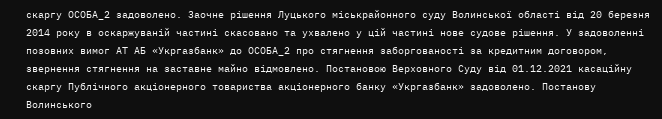скаргу ОСОБА_2 задоволено. Заочне рішення Луцького міськрайонного суду Волинської області від 20 березня 2014 року в оскаржуваній частині скасовано та ухвалено у цій частині нове судове рішення. У задоволенні позовних вимог АТ АБ «Укргазбанк» до ОСОБА_2 про стягнення заборгованості за кредитним договором, звернення стягнення на заставне майно відмовлено. Постановою Верховного Суду від 01.12.2021 касаційну скаргу Публічного акціонерного товариства акціонерного банку «Укргазбанк» задоволено. Постанову Волинського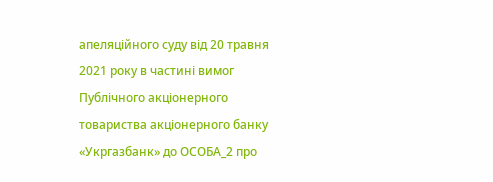апеляційного суду від 20 травня 2021 року в частині вимог Публічного акціонерного товариства акціонерного банку «Укргазбанк» до ОСОБА_2 про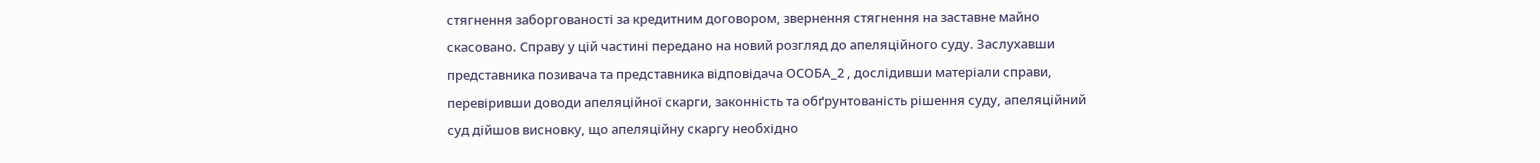стягнення заборгованості за кредитним договором, звернення стягнення на заставне майно скасовано. Справу у цій частині передано на новий розгляд до апеляційного суду. Заслухавши представника позивача та представника відповідача ОСОБА_2 , дослідивши матеріали справи, перевіривши доводи апеляційної скарги, законність та обґрунтованість рішення суду, апеляційний суд дійшов висновку, що апеляційну скаргу необхідно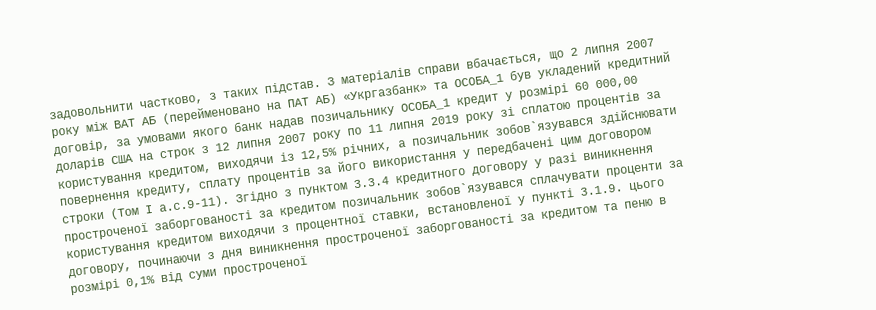задовольнити частково, з таких підстав. З матеріалів справи вбачається, що 2 липня 2007 року між ВАТ АБ (перейменовано на ПАТ АБ) «Укргазбанк» та ОСОБА_1 був укладений кредитний договір, за умовами якого банк надав позичальнику ОСОБА_1 кредит у розмірі 60 000,00 доларів США на строк з 12 липня 2007 року по 11 липня 2019 року зі сплатою процентів за користування кредитом, виходячи із 12,5% річних, а позичальник зобов`язувався здійснювати повернення кредиту, сплату процентів за його використання у передбачені цим договором строки (Том І а.с.9-11). Згідно з пунктом 3.3.4 кредитного договору у разі виникнення простроченої заборгованості за кредитом позичальник зобов`язувався сплачувати проценти за користування кредитом виходячи з процентної ставки, встановленої у пункті 3.1.9. цього договору, починаючи з дня виникнення простроченої заборгованості за кредитом та пеню в розмірі 0,1% від суми простроченої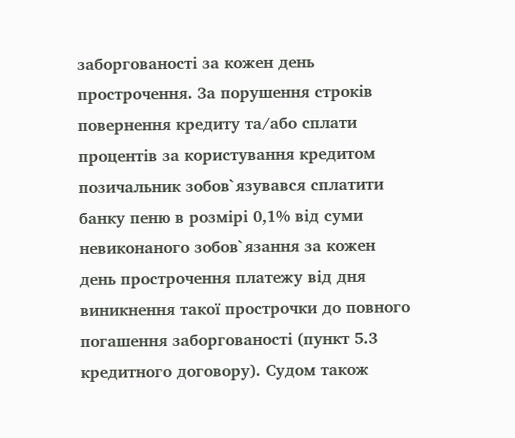заборгованості за кожен день прострочення. За порушення строків повернення кредиту та/або сплати процентів за користування кредитом позичальник зобов`язувався сплатити банку пеню в розмірі 0,1% від суми невиконаного зобов`язання за кожен день прострочення платежу від дня виникнення такої прострочки до повного погашення заборгованості (пункт 5.3 кредитного договору). Судом також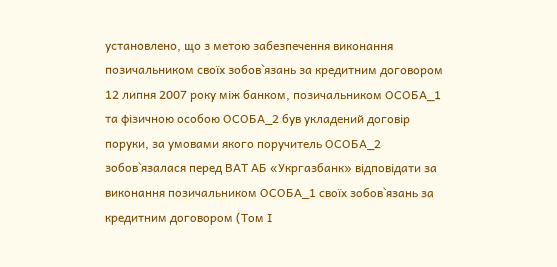установлено, що з метою забезпечення виконання позичальником своїх зобов`язань за кредитним договором 12 липня 2007 року між банком, позичальником ОСОБА_1 та фізичною особою ОСОБА_2 був укладений договір поруки, за умовами якого поручитель ОСОБА_2 зобов`язалася перед ВАТ АБ «Укргазбанк» відповідати за виконання позичальником ОСОБА_1 своїх зобов`язань за кредитним договором (Том І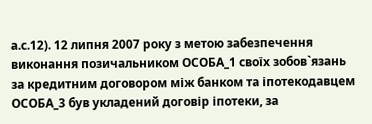а.с.12). 12 липня 2007 року з метою забезпечення виконання позичальником ОСОБА_1 своїх зобов`язань за кредитним договором між банком та іпотекодавцем ОСОБА_3 був укладений договір іпотеки, за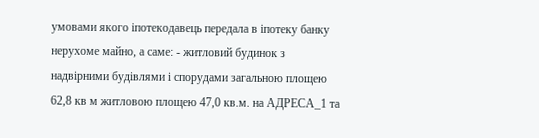умовами якого іпотекодавець передала в іпотеку банку нерухоме майно, а саме: - житловий будинок з надвірними будівлями і спорудами загальною площею 62,8 кв м житловою площею 47,0 кв.м. на АДРЕСА_1 та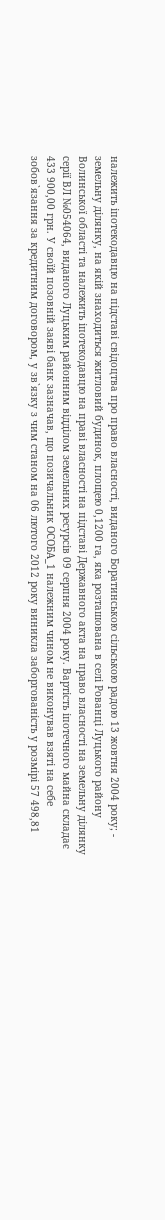належить іпотекодавцю на підставі свідоцтва про право власності, виданого Боратинською сільською радою 13 жовтня 2004 року; - земельну ділянку, на якій знаходиться житловий будинок, площею 0,1200 га, яка розташована в селі Рованці Луцького району Волинської області та належить іпотекодавцю на праві власності на підставі Державного акта на право власності на земельну ділянку серії ВЛ №054064, виданого Луцьким районним відділом земельних ресурсів 09 серпня 2004 року. Вартість іпотечного майна складає 433 900,00 грн. У своїй позовній заяві банк зазначав, що позичальник ОСОБА_1 належним чином не виконував взяті на себе зобов`язання за кредитним договором, у зв`язку з чим станом на 06 лютого 2012 року виникла заборгованість у розмірі 57 498,81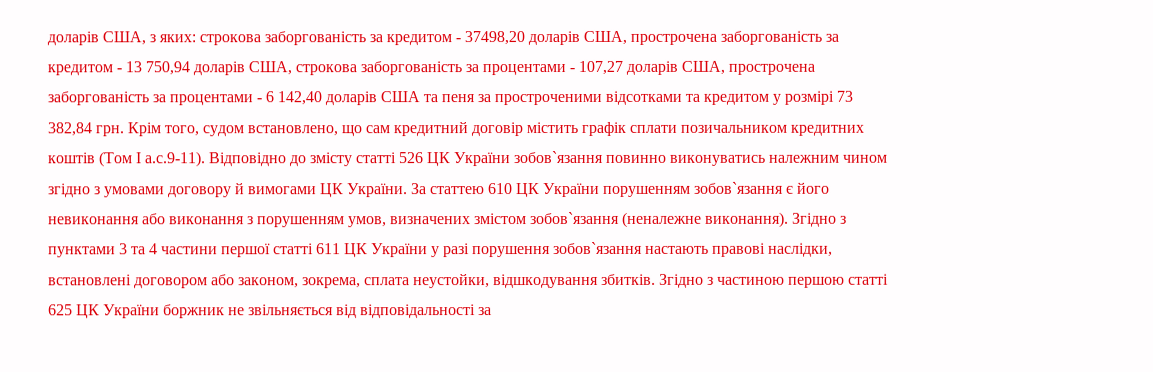доларів США, з яких: строкова заборгованість за кредитом - 37498,20 доларів США, прострочена заборгованість за кредитом - 13 750,94 доларів США, строкова заборгованість за процентами - 107,27 доларів США, прострочена заборгованість за процентами - 6 142,40 доларів США та пеня за простроченими відсотками та кредитом у розмірі 73 382,84 грн. Крім того, судом встановлено, що сам кредитний договір містить графік сплати позичальником кредитних коштів (Том І а.с.9-11). Відповідно до змісту статті 526 ЦК України зобов`язання повинно виконуватись належним чином згідно з умовами договору й вимогами ЦК України. За статтею 610 ЦК України порушенням зобов`язання є його невиконання або виконання з порушенням умов, визначених змістом зобов`язання (неналежне виконання). Згідно з пунктами 3 та 4 частини першої статті 611 ЦК України у разі порушення зобов`язання настають правові наслідки, встановлені договором або законом, зокрема, сплата неустойки, відшкодування збитків. Згідно з частиною першою статті 625 ЦК України боржник не звільняється від відповідальності за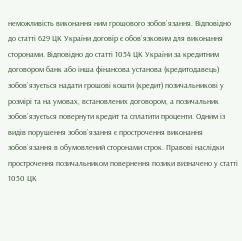неможливість виконання ним грошового зобов`язання. Відповідно до статті 629 ЦК України договір є обов`язковим для виконання сторонами. Відповідно до статті 1054 ЦК України за кредитним договором банк або інша фінансова установа (кредитодавець) зобов`язується надати грошові кошти (кредит) позичальникові у розмірі та на умовах, встановлених договором, а позичальник зобов`язується повернути кредит та сплатити проценти. Одним із видів порушення зобов`язання є прострочення виконання зобов`язання в обумовлений сторонами строк. Правові наслідки прострочення позичальником повернення позики визначено у статті 1050 ЦК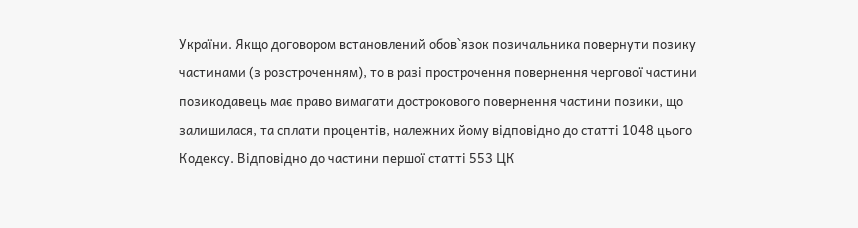України. Якщо договором встановлений обов`язок позичальника повернути позику частинами (з розстроченням), то в разі прострочення повернення чергової частини позикодавець має право вимагати дострокового повернення частини позики, що залишилася, та сплати процентів, належних йому відповідно до статті 1048 цього Кодексу. Відповідно до частини першої статті 553 ЦК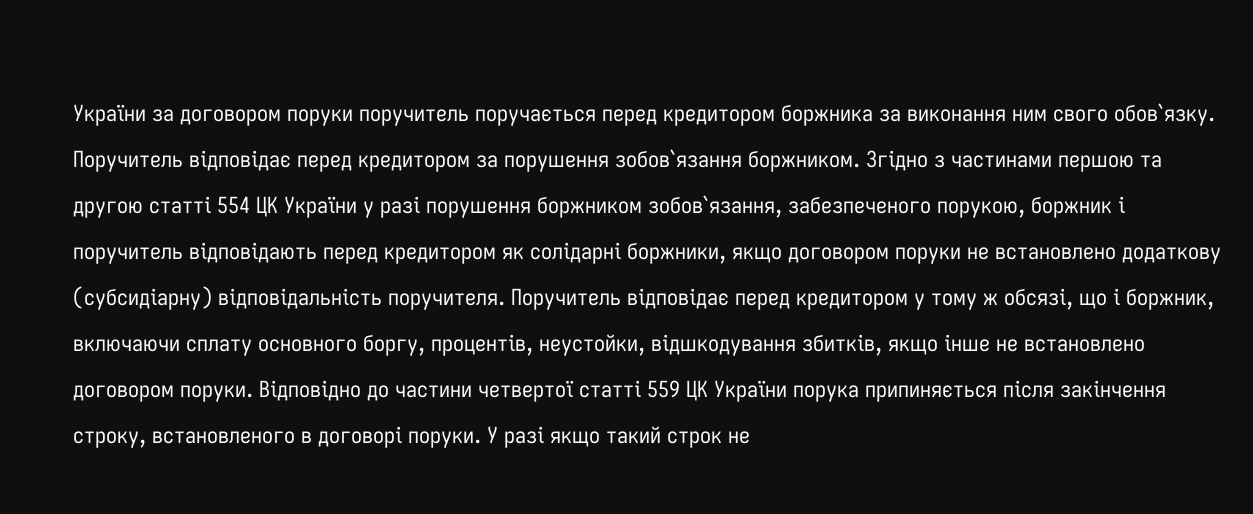України за договором поруки поручитель поручається перед кредитором боржника за виконання ним свого обов`язку. Поручитель відповідає перед кредитором за порушення зобов`язання боржником. Згідно з частинами першою та другою статті 554 ЦК України у разі порушення боржником зобов`язання, забезпеченого порукою, боржник і поручитель відповідають перед кредитором як солідарні боржники, якщо договором поруки не встановлено додаткову (субсидіарну) відповідальність поручителя. Поручитель відповідає перед кредитором у тому ж обсязі, що і боржник, включаючи сплату основного боргу, процентів, неустойки, відшкодування збитків, якщо інше не встановлено договором поруки. Відповідно до частини четвертої статті 559 ЦК України порука припиняється після закінчення строку, встановленого в договорі поруки. У разі якщо такий строк не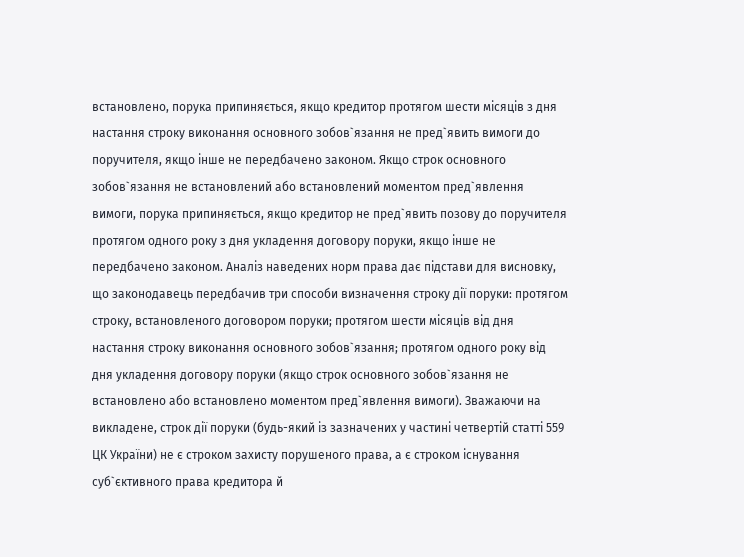встановлено, порука припиняється, якщо кредитор протягом шести місяців з дня настання строку виконання основного зобов`язання не пред`явить вимоги до поручителя, якщо інше не передбачено законом. Якщо строк основного зобов`язання не встановлений або встановлений моментом пред`явлення вимоги, порука припиняється, якщо кредитор не пред`явить позову до поручителя протягом одного року з дня укладення договору поруки, якщо інше не передбачено законом. Аналіз наведених норм права дає підстави для висновку, що законодавець передбачив три способи визначення строку дії поруки: протягом строку, встановленого договором поруки; протягом шести місяців від дня настання строку виконання основного зобов`язання; протягом одного року від дня укладення договору поруки (якщо строк основного зобов`язання не встановлено або встановлено моментом пред`явлення вимоги). Зважаючи на викладене, строк дії поруки (будь-який із зазначених у частині четвертій статті 559 ЦК України) не є строком захисту порушеного права, а є строком існування суб`єктивного права кредитора й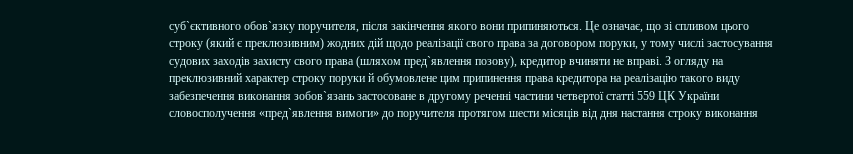суб`єктивного обов`язку поручителя, після закінчення якого вони припиняються. Це означає, що зі спливом цього строку (який є преклюзивним) жодних дій щодо реалізації свого права за договором поруки, у тому числі застосування судових заходів захисту свого права (шляхом пред`явлення позову), кредитор вчиняти не вправі. З огляду на преклюзивний характер строку поруки й обумовлене цим припинення права кредитора на реалізацію такого виду забезпечення виконання зобов`язань застосоване в другому реченні частини четвертої статті 559 ЦК України словосполучення «пред`явлення вимоги» до поручителя протягом шести місяців від дня настання строку виконання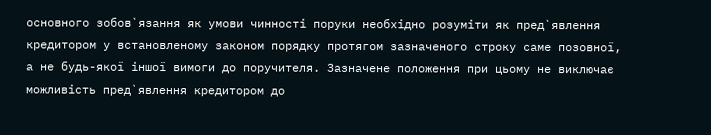основного зобов`язання як умови чинності поруки необхідно розуміти як пред`явлення кредитором у встановленому законом порядку протягом зазначеного строку саме позовної, а не будь-якої іншої вимоги до поручителя. Зазначене положення при цьому не виключає можливість пред`явлення кредитором до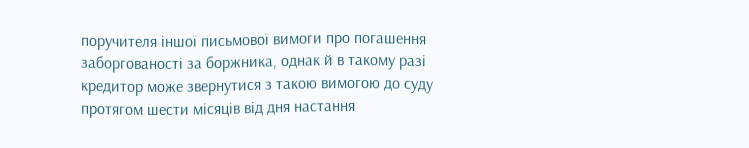поручителя іншої письмової вимоги про погашення заборгованості за боржника, однак й в такому разі кредитор може звернутися з такою вимогою до суду протягом шести місяців від дня настання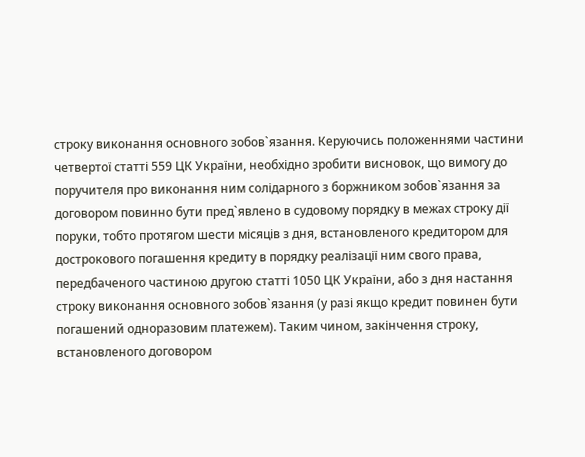строку виконання основного зобов`язання. Керуючись положеннями частини четвертої статті 559 ЦК України, необхідно зробити висновок, що вимогу до поручителя про виконання ним солідарного з боржником зобов`язання за договором повинно бути пред`явлено в судовому порядку в межах строку дії поруки, тобто протягом шести місяців з дня, встановленого кредитором для дострокового погашення кредиту в порядку реалізації ним свого права, передбаченого частиною другою статті 1050 ЦК України, або з дня настання строку виконання основного зобов`язання (у разі якщо кредит повинен бути погашений одноразовим платежем). Таким чином, закінчення строку, встановленого договором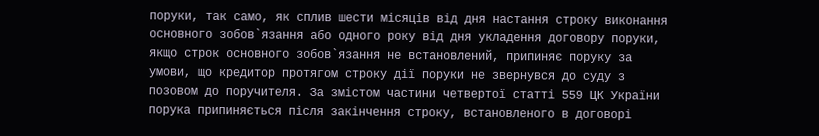поруки, так само, як сплив шести місяців від дня настання строку виконання основного зобов`язання або одного року від дня укладення договору поруки, якщо строк основного зобов`язання не встановлений, припиняє поруку за умови, що кредитор протягом строку дії поруки не звернувся до суду з позовом до поручителя. За змістом частини четвертої статті 559 ЦК України порука припиняється після закінчення строку, встановленого в договорі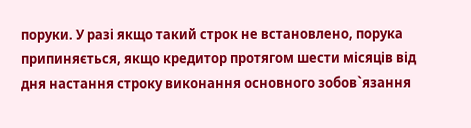поруки. У разі якщо такий строк не встановлено, порука припиняється, якщо кредитор протягом шести місяців від дня настання строку виконання основного зобов`язання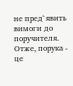не пред`явить вимоги до поручителя. Отже, порука - це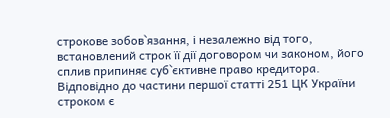строкове зобов`язання, і незалежно від того, встановлений строк її дії договором чи законом, його сплив припиняє суб`єктивне право кредитора. Відповідно до частини першої статті 251 ЦК України строком є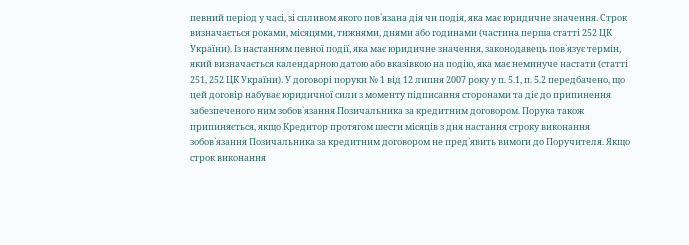певний період у часі, зі спливом якого пов`язана дія чи подія, яка має юридичне значення. Строк визначається роками, місяцями, тижнями, днями або годинами (частина перша статті 252 ЦК України). Із настанням певної події, яка має юридичне значення, законодавець пов`язує термін, який визначається календарною датою або вказівкою на подію, яка має неминуче настати (статті 251, 252 ЦК України). У договорі поруки № 1 від 12 липня 2007 року у п. 5.1, п. 5.2 передбачено, що цей договір набуває юридичної сили з моменту підписання сторонами та діє до припинення забезпеченого ним зобов`язання Позичальника за кредитним договором. Порука також припиняється, якщо Кредитор протягом шести місяців з дня настання строку виконання зобов`язання Позичальника за кредитним договором не пред`явить вимоги до Поручителя. Якщо строк виконання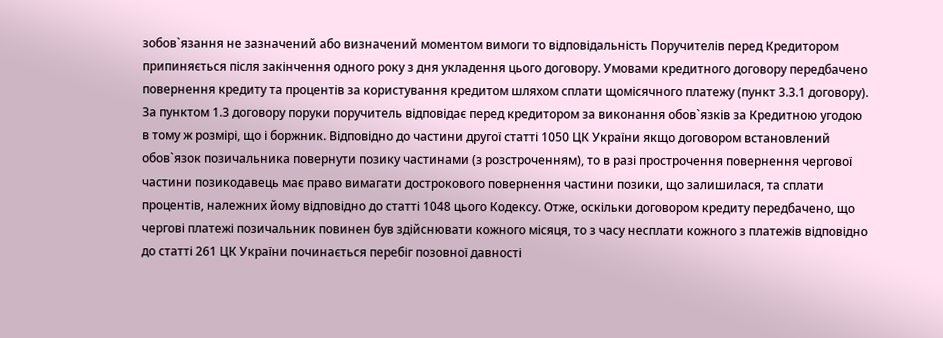зобов`язання не зазначений або визначений моментом вимоги то відповідальність Поручителів перед Кредитором припиняється після закінчення одного року з дня укладення цього договору. Умовами кредитного договору передбачено повернення кредиту та процентів за користування кредитом шляхом сплати щомісячного платежу (пункт 3.3.1 договору). За пунктом 1.3 договору поруки поручитель відповідає перед кредитором за виконання обов`язків за Кредитною угодою в тому ж розмірі, що і боржник. Відповідно до частини другої статті 1050 ЦК України якщо договором встановлений обов`язок позичальника повернути позику частинами (з розстроченням), то в разі прострочення повернення чергової частини позикодавець має право вимагати дострокового повернення частини позики, що залишилася, та сплати процентів, належних йому відповідно до статті 1048 цього Кодексу. Отже, оскільки договором кредиту передбачено, що чергові платежі позичальник повинен був здійснювати кожного місяця, то з часу несплати кожного з платежів відповідно до статті 261 ЦК України починається перебіг позовної давності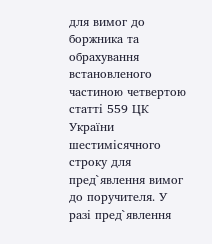для вимог до боржника та обрахування встановленого частиною четвертою статті 559 ЦК України шестимісячного строку для пред`явлення вимог до поручителя. У разі пред`явлення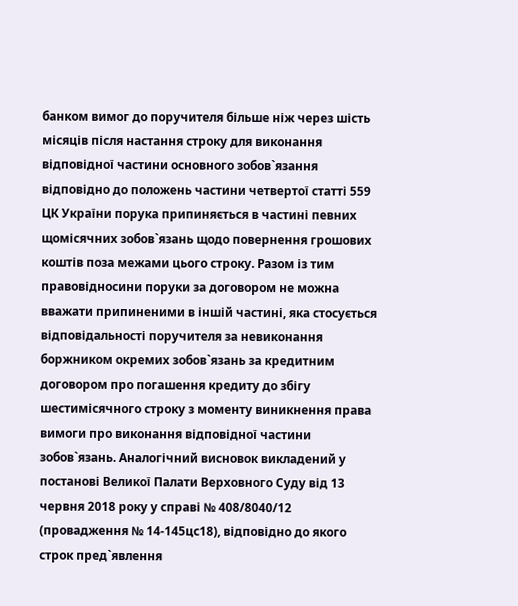банком вимог до поручителя більше ніж через шість місяців після настання строку для виконання відповідної частини основного зобов`язання відповідно до положень частини четвертої статті 559 ЦК України порука припиняється в частині певних щомісячних зобов`язань щодо повернення грошових коштів поза межами цього строку. Разом із тим правовідносини поруки за договором не можна вважати припиненими в іншій частині, яка стосується відповідальності поручителя за невиконання боржником окремих зобов`язань за кредитним договором про погашення кредиту до збігу шестимісячного строку з моменту виникнення права вимоги про виконання відповідної частини зобов`язань. Аналогічний висновок викладений у постанові Великої Палати Верховного Суду від 13 червня 2018 року у справі № 408/8040/12 (провадження № 14-145цс18), відповідно до якого строк пред`явлення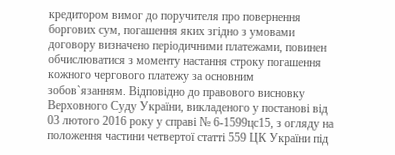кредитором вимог до поручителя про повернення боргових сум, погашення яких згідно з умовами договору визначено періодичними платежами, повинен обчислюватися з моменту настання строку погашення кожного чергового платежу за основним зобов`язанням. Відповідно до правового висновку Верховного Суду України, викладеного у постанові від 03 лютого 2016 року у справі № 6-1599цс15, з огляду на положення частини четвертої статті 559 ЦК України під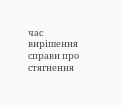час вирішення справи про стягнення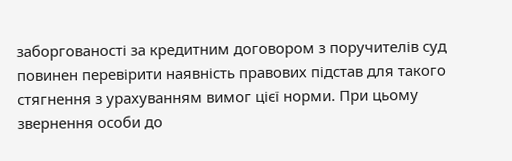заборгованості за кредитним договором з поручителів суд повинен перевірити наявність правових підстав для такого стягнення з урахуванням вимог цієї норми. При цьому звернення особи до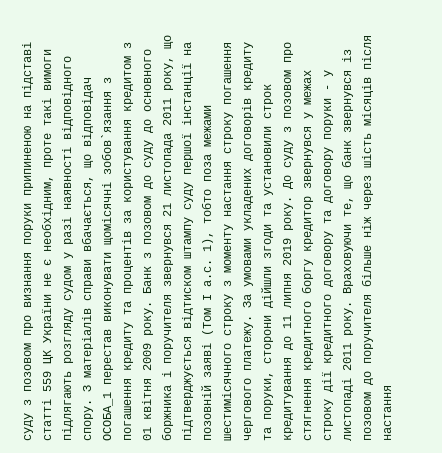суду з позовом про визнання поруки припиненою на підставі статті 559 ЦК України не є необхідним, проте такі вимоги підлягають розгляду судом у разі наявності відповідного спору. З матеріалів справи вбачається, що відповідач ОСОБА_1 перестав виконувати щомісячні зобов`язання з погашення кредиту та процентів за користування кредитом з 01 квітня 2009 року. Банк з позовом до суду до основного боржника і поручителя звернувся 21 листопада 2011 року, що підтверджується відтиском штампу суду першої інстанції на позовній заяві (Том І а.с. 1), тобто поза межами шестимісячного строку з моменту настання строку погашення чергового платежу. За умовами укладених договорів кредиту та поруки, сторони дійшли згоди та установили строк кредитування до 11 липня 2019 року. До суду з позовом про стягнення кредитного боргу кредитор звернувся у межах строку дії кредитного договору та договору поруки - у листопаді 2011 року. Враховуючи те, що банк звернувся із позовом до поручителя більше ніж через шість місяців після настання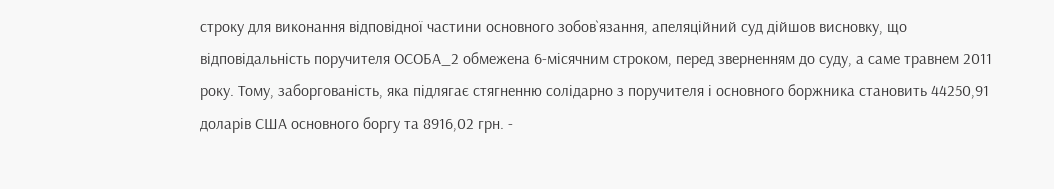строку для виконання відповідної частини основного зобов`язання, апеляційний суд дійшов висновку, що відповідальність поручителя ОСОБА_2 обмежена 6-місячним строком, перед зверненням до суду, а саме травнем 2011 року. Тому, заборгованість, яка підлягає стягненню солідарно з поручителя і основного боржника становить 44250,91 доларів США основного боргу та 8916,02 грн. -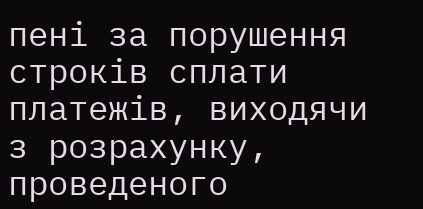пені за порушення строків сплати платежів, виходячи з розрахунку, проведеного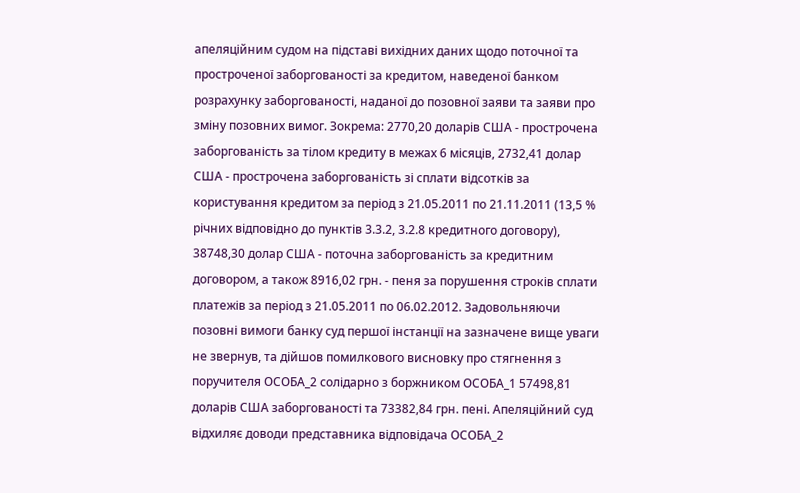апеляційним судом на підставі вихідних даних щодо поточної та простроченої заборгованості за кредитом, наведеної банком розрахунку заборгованості, наданої до позовної заяви та заяви про зміну позовних вимог. Зокрема: 2770,20 доларів США - прострочена заборгованість за тілом кредиту в межах 6 місяців, 2732,41 долар США - прострочена заборгованість зі сплати відсотків за користування кредитом за період з 21.05.2011 по 21.11.2011 (13,5 % річних відповідно до пунктів 3.3.2, 3.2.8 кредитного договору), 38748,30 долар США - поточна заборгованість за кредитним договором, а також 8916,02 грн. - пеня за порушення строків сплати платежів за період з 21.05.2011 по 06.02.2012. Задовольняючи позовні вимоги банку суд першої інстанції на зазначене вище уваги не звернув, та дійшов помилкового висновку про стягнення з поручителя ОСОБА_2 солідарно з боржником ОСОБА_1 57498,81 доларів США заборгованості та 73382,84 грн. пені. Апеляційний суд відхиляє доводи представника відповідача ОСОБА_2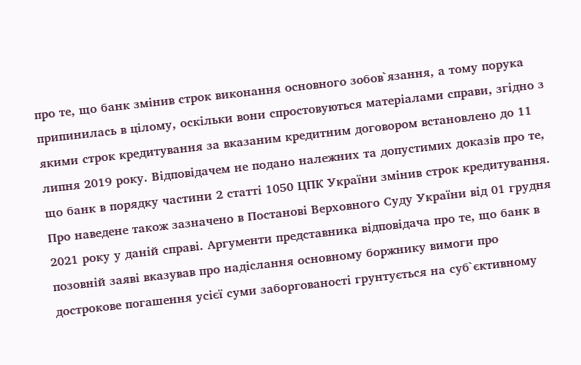про те, що банк змінив строк виконання основного зобов`язання, а тому порука припинилась в цілому, оскільки вони спростовуються матеріалами справи, згідно з якими строк кредитування за вказаним кредитним договором встановлено до 11 липня 2019 року. Відповідачем не подано належних та допустимих доказів про те, що банк в порядку частини 2 статті 1050 ЦПК України змінив строк кредитування. Про наведене також зазначено в Постанові Верховного Суду України від 01 грудня 2021 року у даній справі. Аргументи представника відповідача про те, що банк в позовній заяві вказував про надіслання основному боржнику вимоги про дострокове погашення усієї суми заборгованості грунтується на суб`єктивному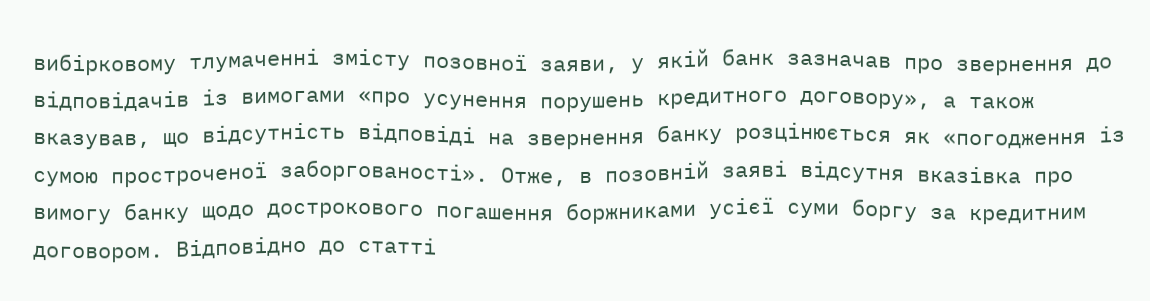вибірковому тлумаченні змісту позовної заяви, у якій банк зазначав про звернення до відповідачів із вимогами «про усунення порушень кредитного договору», а також вказував, що відсутність відповіді на звернення банку розцінюється як «погодження із сумою простроченої заборгованості». Отже, в позовній заяві відсутня вказівка про вимогу банку щодо дострокового погашення боржниками усієї суми боргу за кредитним договором. Відповідно до статті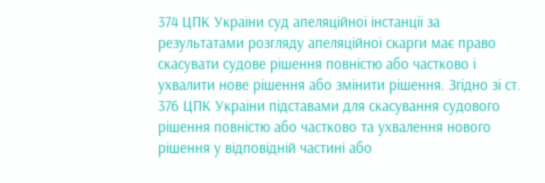374 ЦПК України суд апеляційної інстанції за результатами розгляду апеляційної скарги має право скасувати судове рішення повністю або частково і ухвалити нове рішення або змінити рішення. Згідно зі ст. 376 ЦПК України підставами для скасування судового рішення повністю або частково та ухвалення нового рішення у відповідній частині або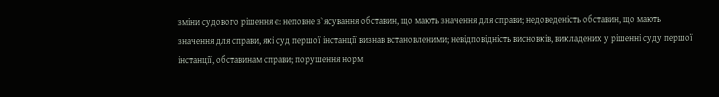зміни судового рішення є: неповне з`ясування обставин, що мають значення для справи; недоведеність обставин, що мають значення для справи, які суд першої інстанції визнав встановленими; невідповідність висновків, викладених у рішенні суду першої інстанції, обставинам справи; порушення норм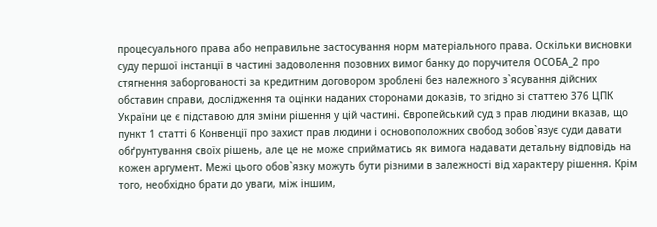процесуального права або неправильне застосування норм матеріального права. Оскільки висновки суду першої інстанції в частині задоволення позовних вимог банку до поручителя ОСОБА_2 про стягнення заборгованості за кредитним договором зроблені без належного з`ясування дійсних обставин справи, дослідження та оцінки наданих сторонами доказів, то згідно зі статтею 376 ЦПК України це є підставою для зміни рішення у цій частині. Європейський суд з прав людини вказав, що пункт 1 статті 6 Конвенції про захист прав людини і основоположних свобод зобов`язує суди давати обґрунтування своїх рішень, але це не може сприйматись як вимога надавати детальну відповідь на кожен аргумент. Межі цього обов`язку можуть бути різними в залежності від характеру рішення. Крім того, необхідно брати до уваги, між іншим,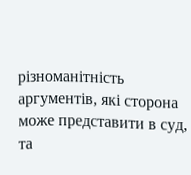різноманітність аргументів, які сторона може представити в суд, та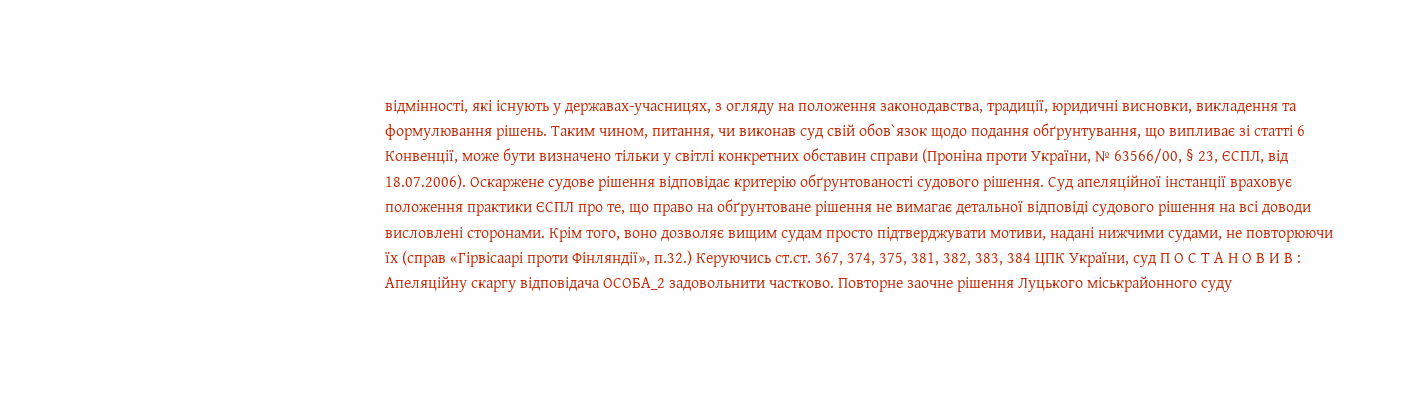відмінності, які існують у державах-учасницях, з огляду на положення законодавства, традиції, юридичні висновки, викладення та формулювання рішень. Таким чином, питання, чи виконав суд свій обов`язок щодо подання обґрунтування, що випливає зі статті 6 Конвенції, може бути визначено тільки у світлі конкретних обставин справи (Проніна проти України, № 63566/00, § 23, ЄСПЛ, від 18.07.2006). Оскаржене судове рішення відповідає критерію обґрунтованості судового рішення. Суд апеляційної інстанції враховує положення практики ЄСПЛ про те, що право на обґрунтоване рішення не вимагає детальної відповіді судового рішення на всі доводи висловлені сторонами. Крім того, воно дозволяє вищим судам просто підтверджувати мотиви, надані нижчими судами, не повторюючи їх (справ «Гірвісаарі проти Фінляндії», п.32.) Керуючись ст.ст. 367, 374, 375, 381, 382, 383, 384 ЦПК України, суд П О С Т А Н О В И В : Апеляційну скаргу відповідача ОСОБА_2 задовольнити частково. Повторне заочне рішення Луцького міськрайонного суду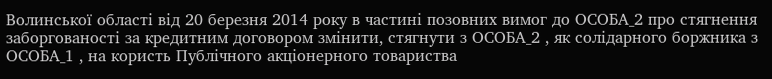Волинської області від 20 березня 2014 року в частині позовних вимог до ОСОБА_2 про стягнення заборгованості за кредитним договором змінити, стягнути з ОСОБА_2 , як солідарного боржника з ОСОБА_1 , на користь Публічного акціонерного товариства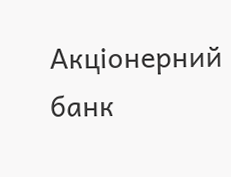Акціонерний банк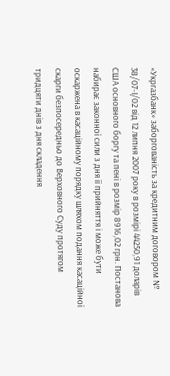«Укргазбанк» заборгованість за кредитним договором № 38/07-І/02 від 12 липня 2007 року в розмірі 44250,91 доларів США основного боргу та пені в розмір 8916,02 грн. Постанова набирає законної сили з дня її прийняття і може бути оскаржена в касаційному порядку шляхом подання касаційної скарги безпосередньо до Верховного Суду протягом тридцяти днів з дня складення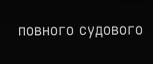повного судового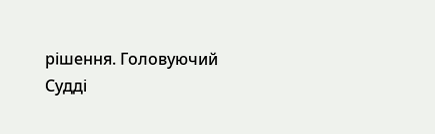рішення. Головуючий Судді